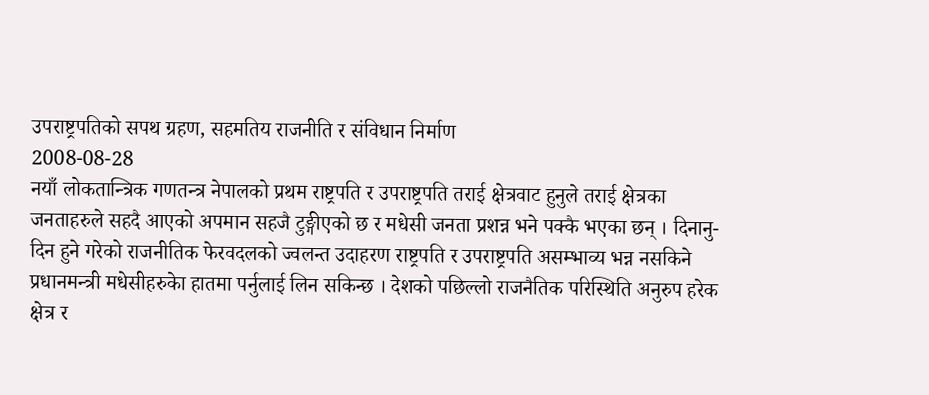उपराष्ट्रपतिको सपथ ग्रहण, सहमतिय राजनीति र संविधान निर्माण
2008-08-28
नयाँ लोकतान्त्रिक गणतन्त्र नेपालको प्रथम राष्ट्रपति र उपराष्ट्रपति तराई क्षेत्रवाट हुनुले तराई क्षेत्रका जनताहरुले सहदै आएको अपमान सहजै टुङ्गीएको छ र मधेसी जनता प्रशन्न भने पक्कै भएका छन् । दिनानु-दिन हुने गरेको राजनीतिक फेरवदलको ज्वलन्त उदाहरण राष्ट्रपति र उपराष्ट्रपति असम्भाव्य भन्न नसकिने प्रधानमन्त्री मधेसीहरुकेा हातमा पर्नुलाई लिन सकिन्छ । देशको पछिल्लो राजनैतिक परिस्थिति अनुरुप हरेक क्षेत्र र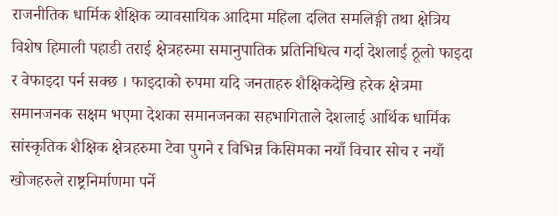राजनीतिक धार्मिक शैक्षिक व्यावसायिक आदिमा महिला दलित समलिङ्गी तथा क्षेत्रिय विशेष हिमाली पहाडी तराई क्षेत्रहरुमा समानुपातिक प्रतिनिधित्व गर्दा देशलाई ठूलो फाइदा र वेफाइदा पर्न सक्छ । फाइदाको रुपमा यदि जनताहरु शैक्षिकदेखि हरेक क्षेत्रमा समानजनक सक्षम भएमा देशका समानजनका सहभागिताले देशलाई आर्थिक धार्मिक सांस्कृतिक शैक्षिक क्षेत्रहरुमा टेवा पुगने र विभिन्न किसिमका नयाँ विचार सोच र नयाँ खोजहरुले राष्ट्रनिर्माणमा पर्ने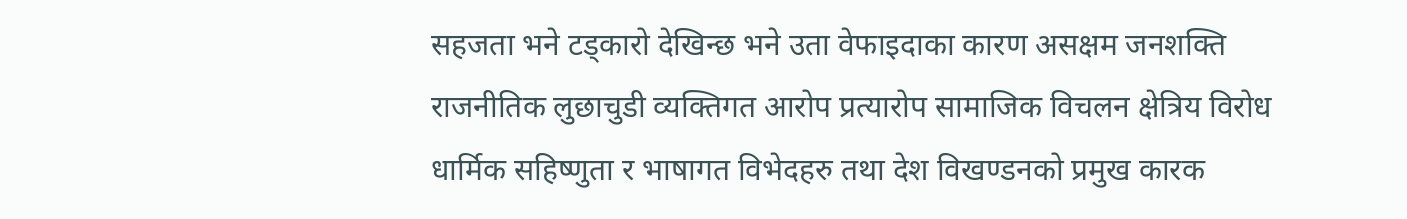सहजता भने टड्कारो देखिन्छ भने उता वेफाइदाका कारण असक्षम जनशक्ति राजनीतिक लुछाचुडी व्यक्तिगत आरोप प्रत्यारोप सामाजिक विचलन क्षेत्रिय विरोध धार्मिक सहिष्णुता र भाषागत विभेदहरु तथा देश विखण्डनको प्रमुख कारक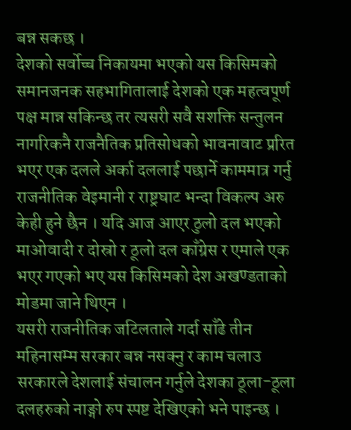बन्न सकछ ।
देशको सर्वोच्च निकायमा भएको यस किसिमको समानजनक सहभागितालाई देशको एक महत्वपूर्ण पक्ष मान्न सकिन्छ तर त्यसरी सवै सशक्ति सन्तुलन नागरिकनै राजनैतिक प्रतिसोधको भावनावाट प्ररित भएर एक दलले अर्का दललाई पछार्ने काममात्र गर्नु राजनीतिक वेइमानी र राष्ट्रघाट भन्दा विकल्प अरु केही हुने छैन । यदि आज आएर ठुलो दल भएको माओवादी र दोस्रो र ठूलो दल काँग्रेस र एमाले एक भएर गएको भए यस किसिमको देश अखण्डताको मोडमा जाने थिएन ।
यसरी राजनीतिक जटिलताले गर्दा साँढे तीन महिनासम्म सरकार बन्न नसक्नु र काम चलाउ सरकारले देशलाई संचालन गर्नुले देशका ठूला-ठूला दलहरुको नाङ्गो रुप स्पष्ट देखिएको भने पाइन्छ ।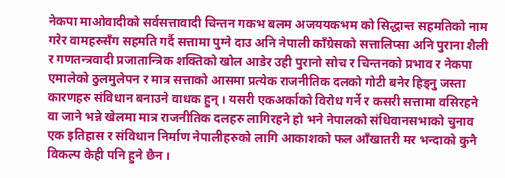नेकपा माओवादीको सर्वसत्तावादी चिन्तन गकभ बलम अजययकभम को सिद्धान्त सहमतिको नाम गरेर वामहरुसँग सहमति गर्दै सत्तामा पुग्ने दाउ अनि नेपाली काँग्रेसको सत्तालिप्सा अनि पुराना शैली र गणतन्त्रवादी प्रजातान्त्रिक शक्तिको खोल आडेर उही पुरानो सोच र चिन्तनको प्रभाव र नेकपा एमालेको ठुलमुलेपन र मात्र सत्ताको आसमा प्रत्येक राजनीतिक दलको गोटी बनेर हिड्नु जस्ता कारणहरु संविधान बनाउने वाधक हुन् । यसरी एकअर्काको विरोध गर्ने र कसरी सत्तामा वसिरहने वा जाने भन्ने खेलमा मात्र राजनीतिक दलहरु लागिरहने हो भने नेपालको संधिवानसभाको चुनाव एक इतिहास र संविधान निर्माण नेपालीहरुको लागि आकाशको फल आँखातरी मर भन्दाको कुनै विकल्प केही पनि हुने छैन ।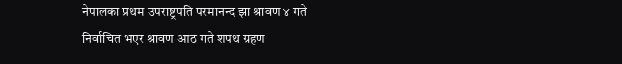नेपालका प्रथम उपराष्ट्रपति परमानन्द झा श्रावण ४ गते निर्वाचित भएर श्रावण आठ गते शपथ ग्रहण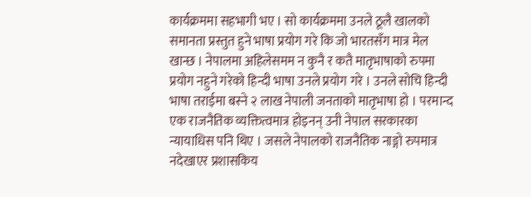कार्यक्रममा सहभागी भए । सो कार्यक्रममा उनले ठूलै खालको समानता प्रस्तुत हुने भाषा प्रयोग गरे कि जो भारतसँग मात्र मेल खान्छ । नेपालमा अहिलेसमम न कुनै र कतै मातृभाषाको रुपमा प्रयोग नहुने गरेको हिन्दी भाषा उनले प्रयोग गरे । उनले सोचि हिन्दी भाषा तराईमा बस्ने २ लाख नेपाली जनताको मातृभाषा हो । परमान्द एक राजनैतिक व्यक्तित्वमात्र होइनन् उनी नेपाल सरकारका न्यायाधिस पनि थिए । जसले नेपालको राजनैतिक नाङ्गो रुपमात्र नदेखाएर प्रशासकिय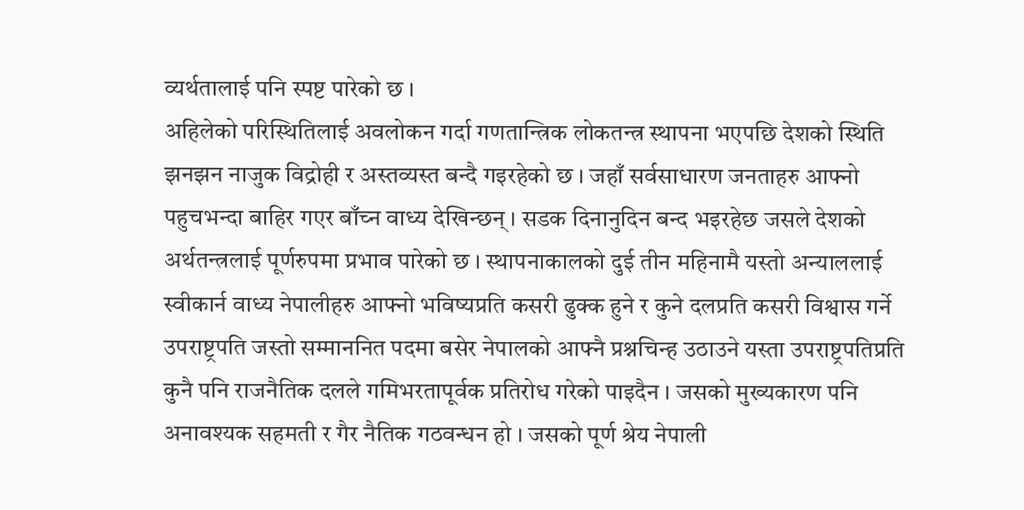व्यर्थतालाई पनि स्पष्ट पारेको छ ।
अहिलेको परिस्थितिलाई अवलोकन गर्दा गणतान्त्रिक लोकतन्त्र स्थापना भएपछि देशको स्थिति झनझन नाजुक विद्रोही र अस्तव्यस्त बन्दै गइरहेको छ । जहाँ सर्वसाधारण जनताहरु आफ्नो पहुचभन्दा बाहिर गएर बाँच्न वाध्य देखिन्छन् । सडक दिनानुदिन बन्द भइरहेछ जसले देशको अर्थतन्त्रलाई पूर्णरुपमा प्रभाव पारेको छ । स्थापनाकालको दुई तीन महिनामै यस्तो अन्याललाई स्वीकार्न वाध्य नेपालीहरु आफ्नो भविष्यप्रति कसरी ढुक्क हुने र कुने दलप्रति कसरी विश्वास गर्ने उपराष्ट्रपति जस्तो सम्माननित पदमा बसेर नेपालको आफ्नै प्रश्नचिन्ह उठाउने यस्ता उपराष्ट्रपतिप्रति कुनै पनि राजनैतिक दलले गमिभरतापूर्वक प्रतिरोध गरेको पाइदैन । जसको मुख्यकारण पनि अनावश्यक सहमती र गैर नैतिक गठवन्धन हो । जसको पूर्ण श्रेय नेपाली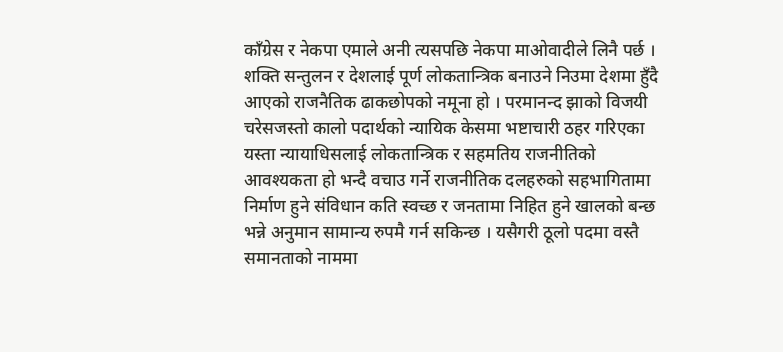काँग्रेस र नेकपा एमाले अनी त्यसपछि नेकपा माओवादीले लिनै पर्छ । शक्ति सन्तुलन र देशलाई पूर्ण लोकतान्त्रिक बनाउने निउमा देशमा हुँदै आएको राजनैतिक ढाकछोपको नमूना हो । परमानन्द झाको विजयी चरेसजस्तो कालो पदार्थको न्यायिक केसमा भष्टाचारी ठहर गरिएका यस्ता न्यायाधिसलाई लोकतान्त्रिक र सहमतिय राजनीतिको आवश्यकता हो भन्दै वचाउ गर्ने राजनीतिक दलहरुको सहभागितामा निर्माण हुने संविधान कति स्वच्छ र जनतामा निहित हुने खालको बन्छ भन्ने अनुमान सामान्य रुपमै गर्न सकिन्छ । यसैगरी ठूलो पदमा वस्तै समानताको नाममा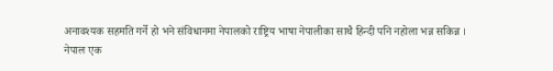अनावश्यक सहमति गर्ने हो भने संविधानमा नेपालको राष्ट्रिय भाषा नेपालीका साथै हिन्दी पनि नहोला भन्न सकिन्न ।
नेपाल एक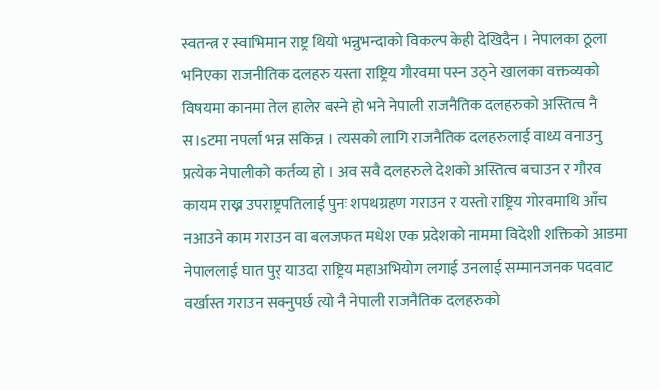स्वतन्त्र र स्वाभिमान राष्ट्र थियो भन्नुभन्दाको विकल्प केही देखिदैन । नेपालका ठूला भनिएका राजनीतिक दलहरु यस्ता राष्ट्रिय गौरवमा पस्न उठ्ने खालका वक्तव्यको विषयमा कानमा तेल हालेर बस्ने हो भने नेपाली राजनैतिक दलहरुको अस्तित्व नै स।sटमा नपर्ला भन्न सकिन्न । त्यसको लागि राजनैतिक दलहरुलाई वाध्य वनाउनु प्रत्येक नेपालीको कर्तव्य हो । अव सवै दलहरुले देशको अस्तित्व बचाउन र गौरव कायम राख्न उपराष्ट्रपतिलाई पुनः शपथग्रहण गराउन र यस्तो राष्ट्रिय गोरवमाथि आँच नआउने काम गराउन वा बलजफत मधेश एक प्रदेशको नाममा विदेशी शक्तिको आडमा नेपाललाई घात पुर् याउदा राष्ट्रिय महाअभियोग लगाई उनलाई सम्मानजनक पदवाट वर्खास्त गराउन सक्नुपर्छ त्यो नै नेपाली राजनैतिक दलहरुको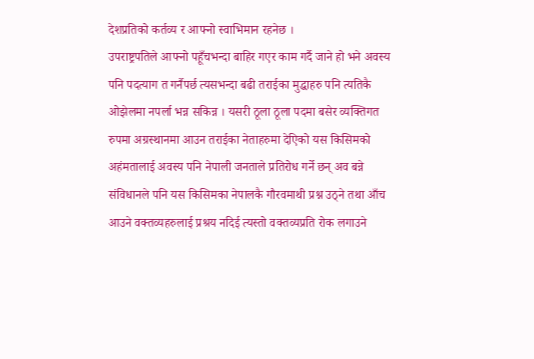देशप्रतिको कर्तव्य र आफ्नो स्वाभिमान रहनेछ ।
उपराष्ट्रपतिले आफ्नो पहूँचभन्दा बाहिर गएर काम गर्दै जाने हो भने अवस्य पनि पदत्याग त गर्नैपर्छ त्यसभन्दा बढी तराईका मुद्धाहरु पनि त्यतिकै ओझेलमा नपर्ला भन्न सकिन्न । यसरी ठूला ठूला पदमा बसेर व्यक्तिगत रुपमा अग्रस्थानमा आउन तराईका नेताहरुमा देएिको यस किसिमको अहंमतालाई अवस्य पनि नेपाली जनताले प्रतिरोध गर्ने छन् अव बन्ने संविधानले पनि यस किसिमका नेपालकै गौरवमाथी प्रश्न उठ्ने तथा आँच आउने वक्तव्यहरुलाई प्रश्रय नदिई त्यस्तो वक्तव्यप्रति रोक लगाउने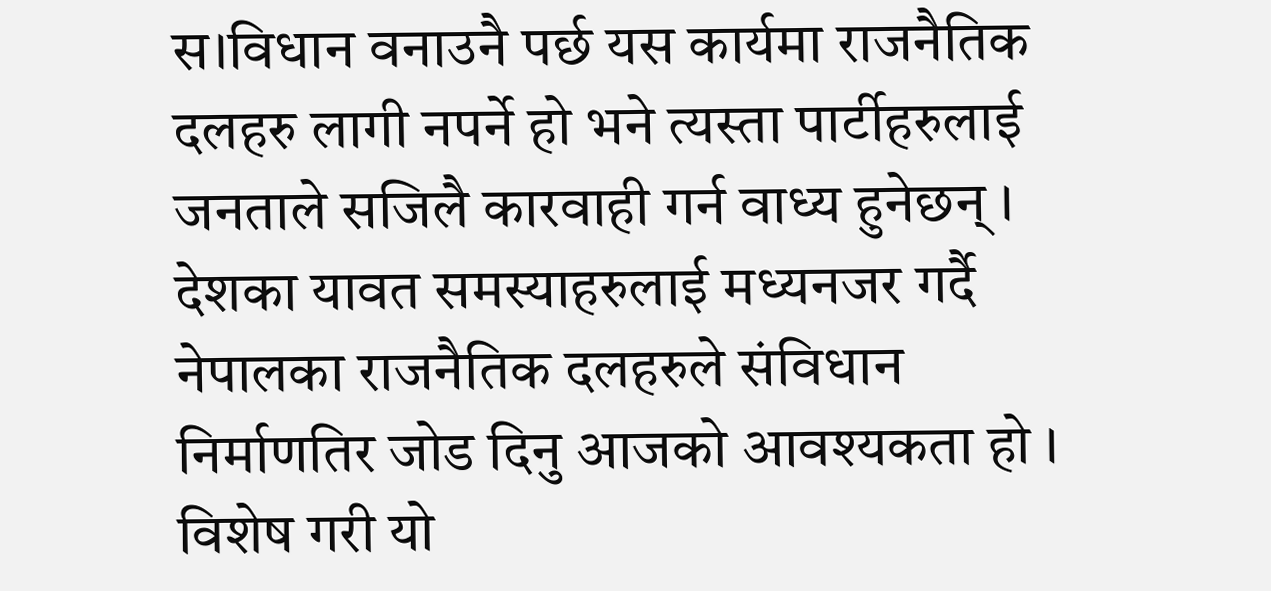स।विधान वनाउनै पर्छ यस कार्यमा राजनैतिक दलहरु लागी नपर्ने हो भने त्यस्ता पार्टीहरुलाई जनताले सजिलै कारवाही गर्न वाध्य हुनेछन् ।
देशका यावत समस्याहरुलाई मध्यनजर गर्दै नेपालका राजनैतिक दलहरुले संविधान निर्माणतिर जोड दिनु आजको आवश्यकता हो । विशेष गरी यो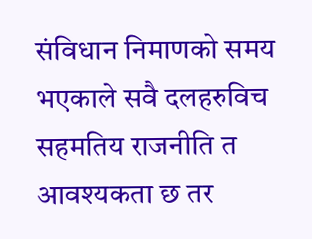संविधान निमाणको समय भएकाले सवै दलहरुविच सहमतिय राजनीति त आवश्यकता छ तर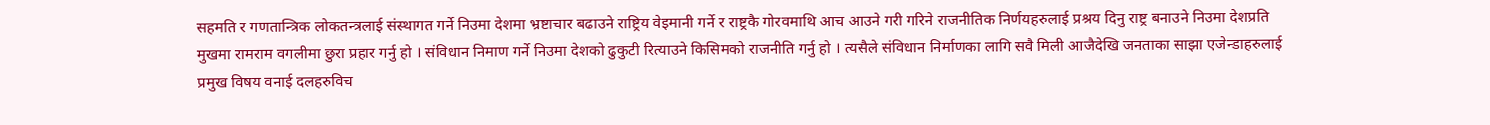सहमति र गणतान्त्रिक लोकतन्त्रलाई संस्थागत गर्ने निउमा देशमा भ्रष्टाचार बढाउने राष्ट्रिय वेइमानी गर्ने र राष्ट्रकै गोरवमाथि आच आउने गरी गरिने राजनीतिक निर्णयहरुलाई प्रश्रय दिनु राष्ट्र बनाउने निउमा देशप्रति मुखमा रामराम वगलीमा छुरा प्रहार गर्नु हो । संविधान निमाण गर्ने निउमा देशको ढुकुटी रित्याउने किसिमको राजनीति गर्नु हो । त्यसैले संविधान निर्माणका लागि सवै मिली आजैदेखि जनताका साझा एजेन्डाहरुलाई प्रमुख विषय वनाई दलहरुविच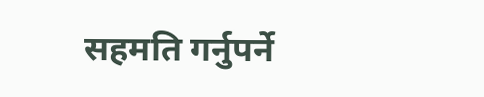सहमति गर्नुपर्ने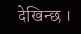देखिन्छ ।